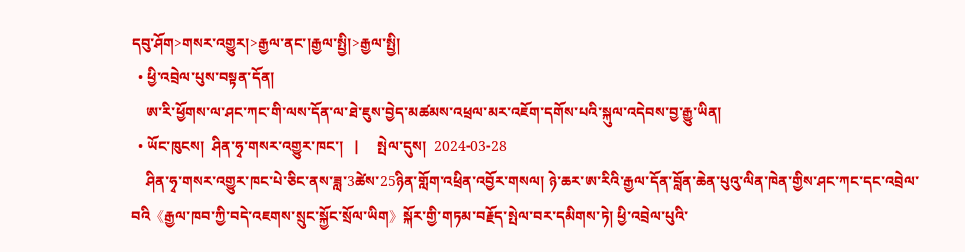དབུ་ཤོག>གསར་འགྱུར།>རྒྱལ་ནང་།རྒྱལ་སྤྱི།>རྒྱལ་སྤྱི།
  • ཕྱི་འབྲེལ་པུས་བསྟན་དོན།
    ཨ་རི་ཕྱོགས་ལ་ཤང་ཀང་གི་ལས་དོན་ལ་ཐེ་ཇུས་བྱེད་མཚམས་འཕྲལ་མར་འཇོག་དགོས་པའི་སྐུལ་འདེབས་བྱ་རྒྱུ་ཡིན།
  • ཡོང་ཁུངས།  ཤིན་ཧྭ་གསར་འགྱུར་ཁང་།   |     སྤེལ་དུས།  2024-03-28
    ཤིན་ཧྭ་གསར་འགྱུར་ཁང་པེ་ཅིང་ནས་ཟླ་3ཚེས་25ཉིན་གློག་འཕྲིན་འབྱོར་གསལ། ཉེ་ཆར་ཨ་རིའི་རྒྱལ་དོན་བློན་ཆེན་པུའུ་ལིན་ཁེན་གྱིས་ཤང་ཀང་དང་འབྲེལ་བའི《རྒྱལ་ཁབ་ཀྱི་བདེ་འཇགས་སྲུང་སྐྱོང་སྲོལ་ཡིག》སྐོར་གྱི་གཏམ་བརྗོད་སྤེལ་བར་དམིགས་ཏེ། ཕྱི་འབྲེལ་པུའི་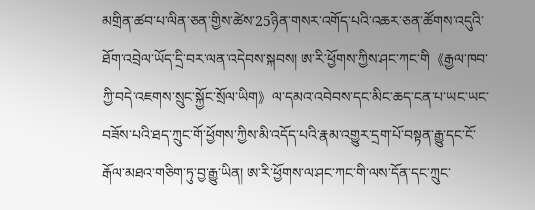མགྲིན་ཚབ་པ་ལིན་ཅན་གྱིས་ཚེས་25ཉིན་གསར་འགོད་པའི་འཆར་ཅན་ཚོགས་འདུའི་ཐོག་འབྲེལ་ཡོད་དྲི་བར་ལན་འདེབས་སྐབས། ཨ་རི་ཕྱོགས་ཀྱིས་ཤང་ཀང་གི《རྒྱལ་ཁབ་ཀྱི་བདེ་འཇགས་སྲུང་སྐྱོང་སྲོལ་ཡིག》ལ་དམའ་འབེབས་དང་མིང་ཆད་ངན་པ་ཡང་ཡང་བཟོས་པའི་ཐད་ཀྲུང་གོ་ཕྱོགས་ཀྱིས་མི་འདོད་པའི་རྣམ་འགྱུར་དྲག་པོ་བསྟན་རྒྱུ་དང་ངོ་རྒོལ་མཐའ་གཅིག་ཏུ་བྱ་རྒྱུ་ཡིན། ཨ་རི་ཕྱོགས་ལ་ཤང་ཀང་གི་ལས་དོན་དང་ཀྲུང་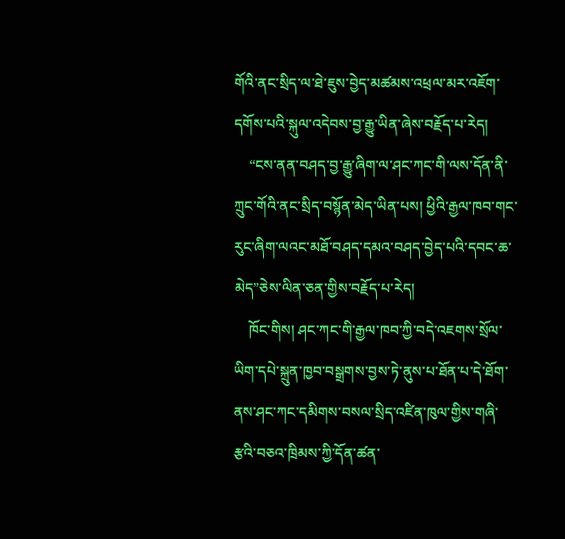གོའི་ནང་སྲིད་ལ་ཐེ་ཇུས་བྱེད་མཚམས་འཕྲལ་མར་འཇོག་དགོས་པའི་སྐུལ་འདེབས་བྱ་རྒྱུ་ཡིན་ཞེས་བརྗོད་པ་རེད།
    “ངས་ནན་བཤད་བྱ་རྒྱུ་ཞིག་ལ་ཤང་ཀང་གི་ལས་དོན་ནི་ཀྲུང་གོའི་ནང་སྲིད་བསྙོན་མེད་ཡིན་པས། ཕྱིའི་རྒྱལ་ཁབ་གང་རུང་ཞིག་ལའང་མཐོ་བཤད་དམའ་བཤད་བྱེད་པའི་དབང་ཆ་མེད”ཅེས་ལིན་ཅན་གྱིས་བརྗོད་པ་རེད།
    ཁོང་གིས། ཤང་ཀང་གི་རྒྱལ་ཁབ་ཀྱི་བདེ་འཇགས་སྲོལ་ཡིག་དཔེ་སྐྲུན་ཁྱབ་བསྒྲགས་བྱས་ཏེ་ནུས་པ་ཐོན་པ་དེ་ཐོག་ནས་ཤང་ཀང་དམིགས་བསལ་སྲིད་འཛིན་ཁུལ་གྱིས་གཞི་རྩའི་བཅའ་ཁྲིམས་ཀྱི་དོན་ཚན་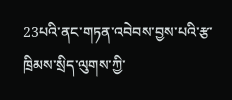23པའི་ནང་གཏན་འབེབས་བྱས་པའི་རྩ་ཁྲིམས་སྲིད་ལུགས་ཀྱི་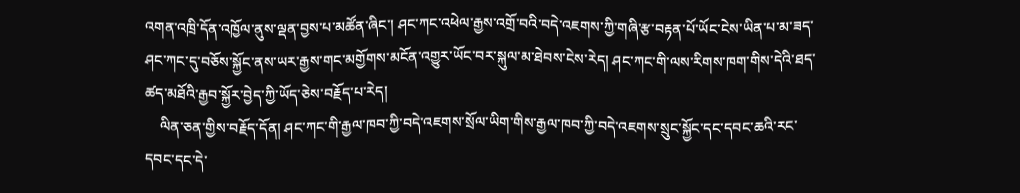འགན་འཁྲི་དོན་འཁྱོལ་ནུས་ལྡན་བྱས་པ་མཚོན་ཞིང་། ཤང་ཀང་འཕེལ་རྒྱས་འགྲོ་བའི་བདེ་འཇགས་ཀྱི་གཞི་རྩ་བརྟན་པོ་ཡོང་ངེས་ཡིན་པ་མ་ཟད་ཤང་ཀང་དུ་བཅོས་སྐྱོང་ནས་ཡར་རྒྱས་གང་མགྱོགས་མངོན་འགྱུར་ཡོང་བར་སྐུལ་མ་ཐེབས་ངེས་རེད། ཤང་ཀང་གི་ལས་རིགས་ཁག་གིས་དེའི་ཐད་ཚད་མཐོའི་རྒྱབ་སྐྱོར་བྱེད་ཀྱི་ཡོད་ཅེས་བརྗོད་པ་རེད།
    ལིན་ཅན་གྱིས་བརྗོད་དོན། ཤང་ཀང་གི་རྒྱལ་ཁབ་ཀྱི་བདེ་འཇགས་སྲོལ་ཡིག་གིས་རྒྱལ་ཁབ་ཀྱི་བདེ་འཇགས་སྲུང་སྐྱོང་དང་དབང་ཆའི་རང་དབང་དང་དེ་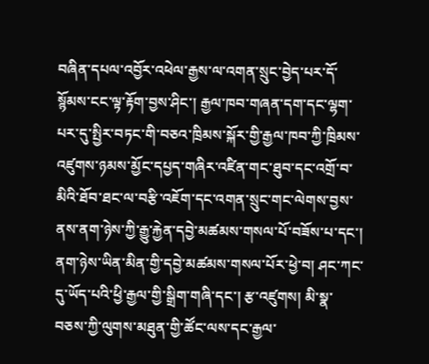བཞིན་དཔལ་འབྱོར་འཕེལ་རྒྱས་ལ་འགན་སྲུང་བྱེད་པར་དོ་སྙོམས་ངང་ལྟ་རྟོག་བྱས་ཤིང་། རྒྱལ་ཁབ་གཞན་དག་དང་ལྷག་པར་དུ་སྤྱིར་བཏང་གི་བཅའ་ཁྲིམས་སྐོར་གྱི་རྒྱལ་ཁབ་ཀྱི་ཁྲིམས་འཛུགས་ཉམས་མྱོང་དཔྱད་གཞིར་འཛིན་གང་ཐུབ་དང་འགྲོ་བ་མིའི་ཐོབ་ཐང་ལ་བརྩི་འཇོག་དང་འགན་སྲུང་གང་ལེགས་བྱས་ནས་ནག་ཉེས་ཀྱི་རྒྱུ་རྐྱེན་དབྱེ་མཚམས་གསལ་པོ་བཟོས་པ་དང་། ནག་ཉེས་ཡིན་མིན་གྱི་དབྱེ་མཚམས་གསལ་པོར་ཕྱེ་བ། ཤང་ཀང་དུ་ཡོད་པའི་ཕྱི་རྒྱལ་གྱི་སྒྲིག་གཞི་དང་། རྩ་འཛུགས། མི་སྣ་བཅས་ཀྱི་ལུགས་མཐུན་གྱི་ཚོང་ལས་དང་རྒྱལ་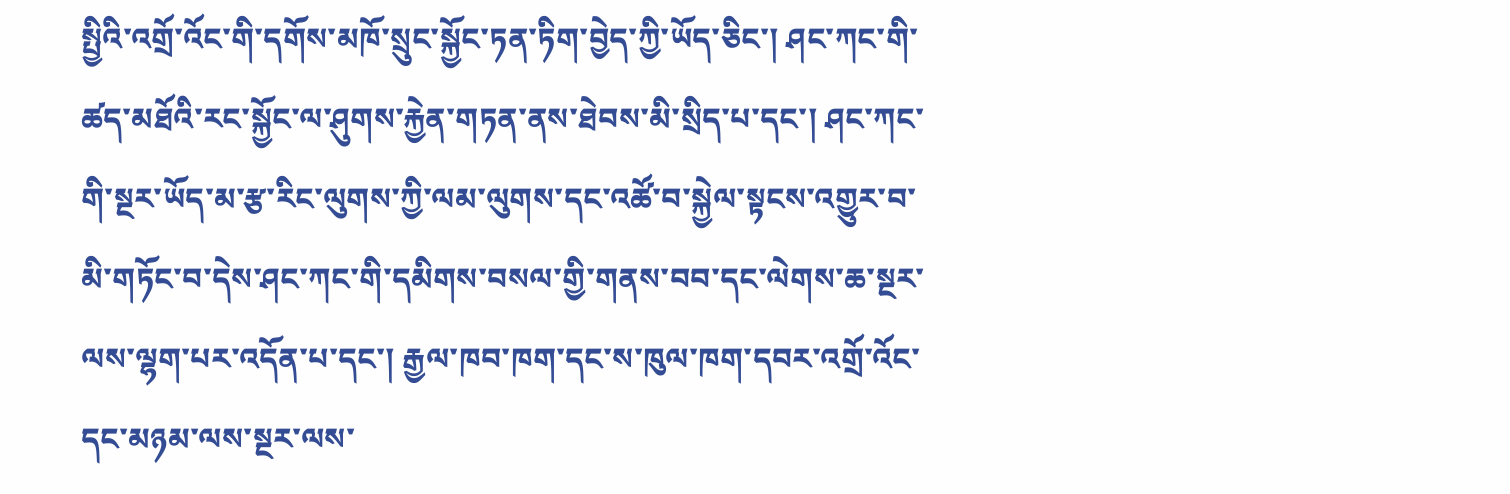སྤྱིའི་འགྲོ་འོང་གི་དགོས་མཁོ་སྲུང་སྐྱོང་ཏན་ཏིག་བྱེད་ཀྱི་ཡོད་ཅིང་། ཤང་ཀང་གི་ཚད་མཐོའི་རང་སྐྱོང་ལ་ཤུགས་རྐྱེན་གཏན་ནས་ཐེབས་མི་སྲིད་པ་དང་། ཤང་ཀང་གི་སྔར་ཡོད་མ་རྩ་རིང་ལུགས་ཀྱི་ལམ་ལུགས་དང་འཚོ་བ་སྐྱེལ་སྟངས་འགྱུར་བ་མི་གཏོང་བ་དེས་ཤང་ཀང་གི་དམིགས་བསལ་གྱི་གནས་བབ་དང་ལེགས་ཆ་སྔར་ལས་ལྷག་པར་འདོན་པ་དང་། རྒྱལ་ཁབ་ཁག་དང་ས་ཁུལ་ཁག་དབར་འགྲོ་འོང་དང་མཉམ་ལས་སྔར་ལས་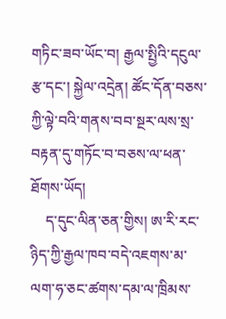གཏིང་ཟབ་ཡོང་བ། རྒྱལ་སྤྱིའི་དངུལ་རྩ་དང་། སྐྱེལ་འདྲེན། ཚོང་དོན་བཅས་ཀྱི་ལྟེ་བའི་གནས་བབ་སྔར་ལས་སྲ་བརྟན་དུ་གཏོང་བ་བཅས་ལ་ཕན་ཐོགས་ཡོད།
    ད་དུང་ལིན་ཅན་གྱིས། ཨ་རི་རང་ཉིད་ཀྱི་རྒྱལ་ཁབ་བདེ་འཇགས་མ་ལག་ཧ་ཅང་ཚགས་དམ་ལ་ཁྲིམས་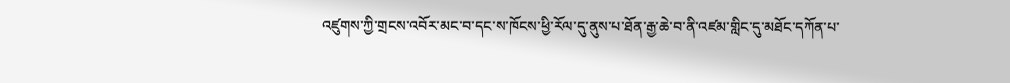འཛུགས་ཀྱི་གྲངས་འབོར་མང་བ་དང་ས་ཁོངས་ཕྱི་རོལ་དུ་ནུས་པ་ཐོན་རྒྱ་ཆེ་བ་ནི་འཛམ་གླིང་དུ་མཐོང་དཀོན་པ་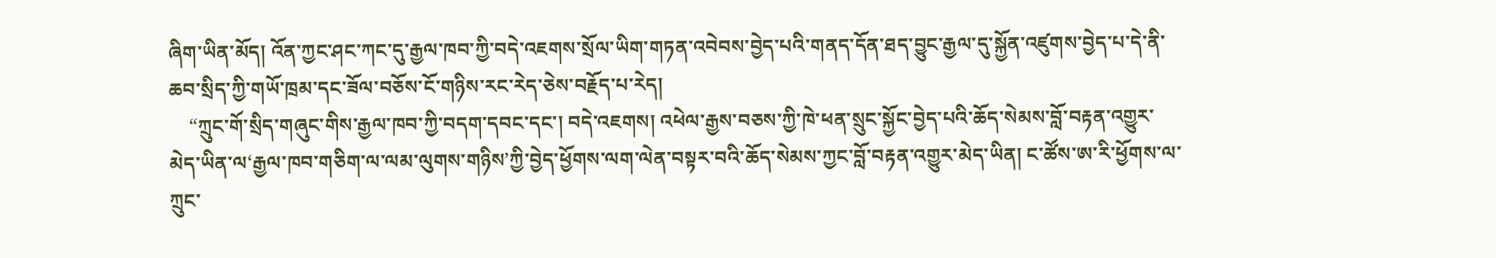ཞིག་ཡིན་མོད། འོན་ཀྱང་ཤང་ཀང་དུ་རྒྱལ་ཁབ་ཀྱི་བདེ་འཇགས་སྲོལ་ཡིག་གཏན་འབེབས་བྱེད་པའི་གནད་དོན་ཐད་བྱུང་རྒྱལ་དུ་སྐྱོན་འཛུགས་བྱེད་པ་དེ་ནི་ཆབ་སྲིད་ཀྱི་གཡོ་ཁྲམ་དང་ཟོལ་བཅོས་ངོ་གཉིས་རང་རེད་ཅེས་བརྗོད་པ་རེད།
    “ཀྲུང་གོ་སྲིད་གཞུང་གིས་རྒྱལ་ཁབ་ཀྱི་བདག་དབང་དང་། བདེ་འཇགས། འཕེལ་རྒྱས་བཅས་ཀྱི་ཁེ་ཕན་སྲུང་སྐྱོང་བྱེད་པའི་ཆོད་སེམས་བློ་བརྟན་འགྱུར་མེད་ཡིན་ལ‘རྒྱལ་ཁབ་གཅིག་ལ་ལམ་ལུགས་གཉིས’ཀྱི་བྱེད་ཕྱོགས་ལག་ལེན་བསྟར་བའི་ཆོད་སེམས་ཀྱང་བློ་བརྟན་འགྱུར་མེད་ཡིན། ང་ཚོས་ཨ་རི་ཕྱོགས་ལ་ཀྲུང་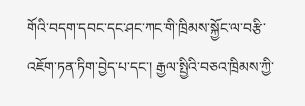གོའི་བདག་དབང་དང་ཤང་ཀང་གི་ཁྲིམས་སྐྱོང་ལ་བརྩི་འཇོག་ཏན་ཏིག་བྱེད་པ་དང་། རྒྱལ་སྤྱིའི་བཅའ་ཁྲིམས་ཀྱི་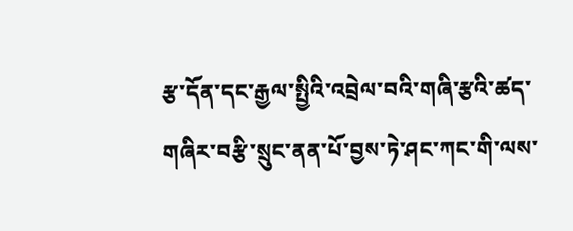རྩ་དོན་དང་རྒྱལ་སྤྱིའི་འབྲེལ་བའི་གཞི་རྩའི་ཚད་གཞིར་བརྩི་སྲུང་ནན་པོ་བྱས་ཏེ་ཤང་ཀང་གི་ལས་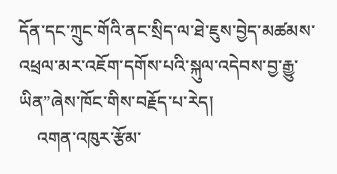དོན་དང་ཀྲུང་གོའི་ནང་སྲིད་ལ་ཐེ་ཇུས་བྱེད་མཚམས་འཕྲལ་མར་འཇོག་དགོས་པའི་སྐུལ་འདེབས་བྱ་རྒྱུ་ཡིན”ཞེས་ཁོང་གིས་བརྗོད་པ་རེད།
    འགན་འཁུར་རྩོམ་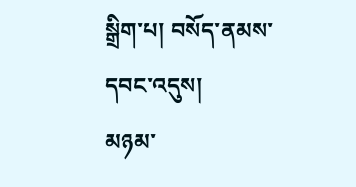སྒྲིག་པ། བསོད་ནམས་དབང་འདུས།
མཉམ་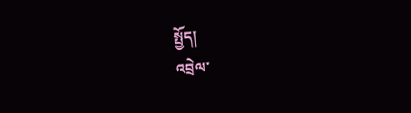སྤྱོད།
འབྲེལ་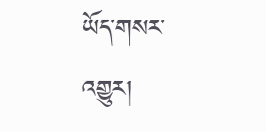ཡོད་གསར་འགྱུར།